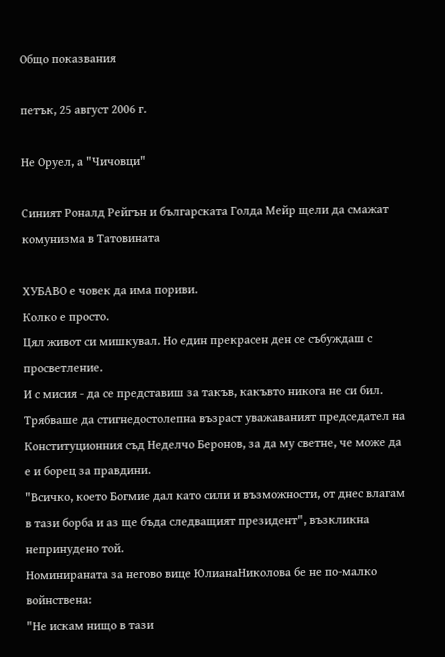Общо показвания

петък, 25 август 2006 г.

Не Оруел, а "Чичовци"

Синият Роналд Рейгън и българската Голда Мейр щели да смажат комунизма в Татовината

ХУБАВО е човек да има пориви.
Колко е просто.
Цял живот си мишкувал. Но един прекрасен ден се събуждаш с просветление.
И с мисия - да се представиш за такъв, какъвто никога не си бил.
Трябваше да стигнедостолепна възраст уважаваният председател на Конституционния съд Неделчо Беронов, за да му светне, че може да е и борец за правдини.
"Всичко, което Богмие дал като сили и възможности, от днес влагам в тази борба и аз ще бъда следващият президент", възкликна непринудено той.
Номинираната за негово вице ЮлианаНиколова бе не по-малко войнствена:
"Не искам нищо в тази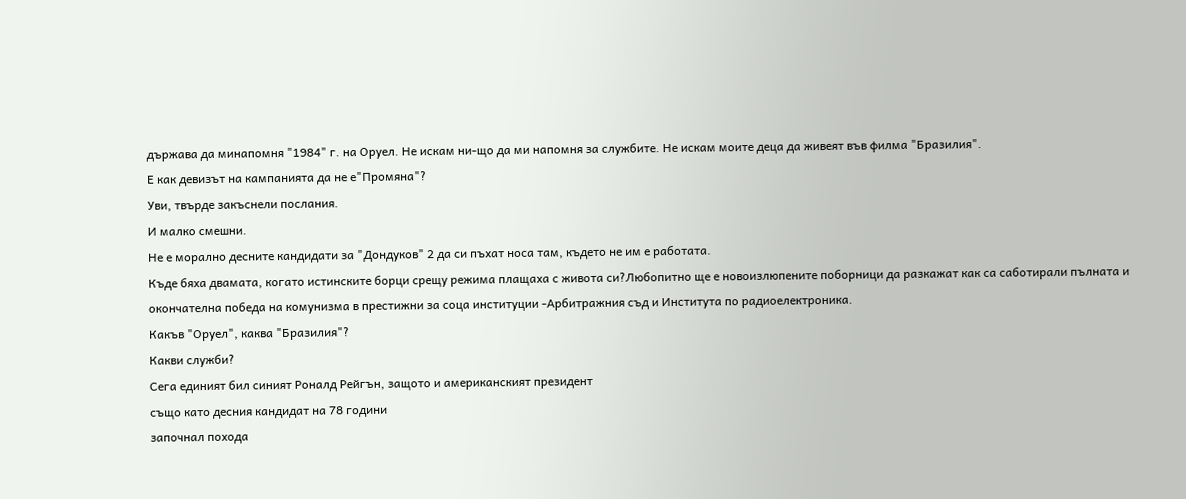държава да минапомня "1984" г. на Оруел. Не искам ни-що да ми напомня за службите. Не искам моите деца да живеят във филма "Бразилия".
Е как девизът на кампанията да не е"Промяна"?
Уви, твърде закъснели послания.
И малко смешни.
Не е морално десните кандидати за "Дондуков" 2 да си пъхат носа там, където не им е работата.
Къде бяха двамата, когато истинските борци срещу режима плащаха с живота си?Любопитно ще е новоизлюпените поборници да разкажат как са саботирали пълната и окончателна победа на комунизма в престижни за соца институции -Арбитражния съд и Института по радиоелектроника.
Какъв "Оруел", каква "Бразилия"?
Какви служби?
Сега единият бил синият Роналд Рейгън, защото и американският президент
също като десния кандидат на 78 години
започнал похода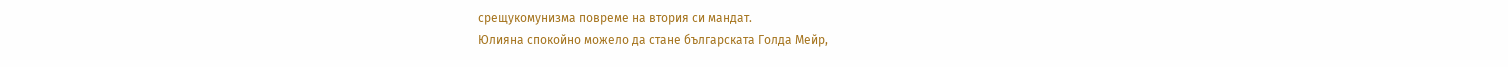срещукомунизма повреме на втория си мандат.
Юлияна спокойно можело да стане българската Голда Мейр,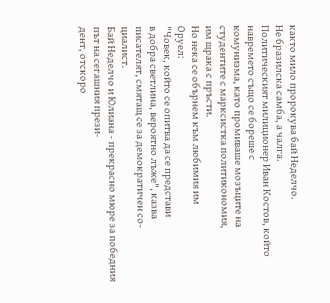както мило пророкува бай Неделчо.
Не бразилска самба, а чалга.
Политическият милиционер Иван Костов, който навремето също се бореше с
комунизма, като промиваше мозъците на
студентите с марксистка политикономия,
им щрака с пръсти.
Но нека се обърнем към любимия им
Оруел:
"Човек, който се опитва да се представи
в добра светлина, вероятно лъже", казва
писателят, смятащ се за демократичен со-
циалист.
Бай Неделчо и Юлиана - прекрасно мюре за победния път на сегашния прези-
дент, отскоро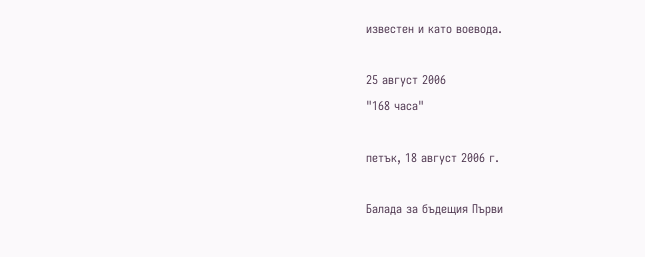известен и като воевода.

25 август 2006
"168 часа"

петък, 18 август 2006 г.

Балада за бъдещия Първи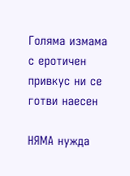Голяма измама с еротичен привкус ни се готви наесен

НЯМА нужда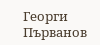Георги Първанов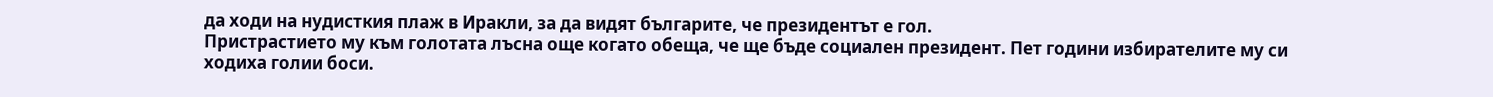да ходи на нудисткия плаж в Иракли, за да видят българите, че президентът е гол.
Пристрастието му към голотата лъсна още когато обеща, че ще бъде социален президент. Пет години избирателите му си ходиха голии боси.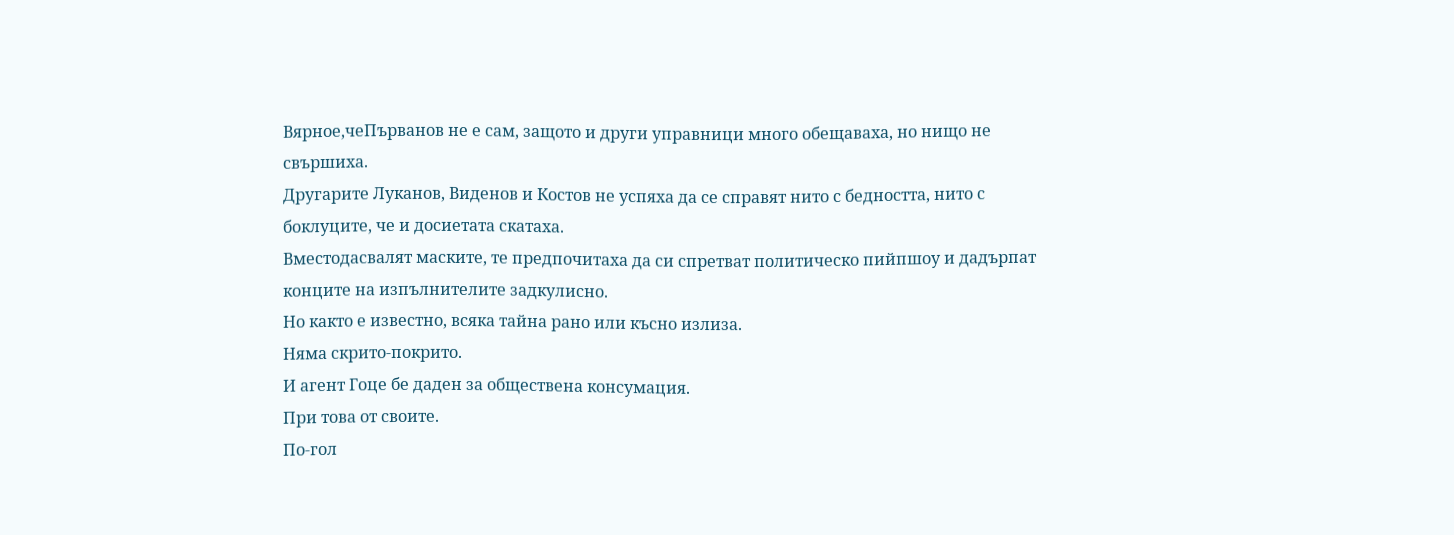Вярное,чеПърванов не е сам, защото и други управници много обещаваха, но нищо не свършиха.
Другарите Луканов, Виденов и Костов не успяха да се справят нито с бедността, нито с боклуците, че и досиетата скатаха.
Вместодасвалят маските, те предпочитаха да си спретват политическо пийпшоу и дадърпат конците на изпълнителите задкулисно.
Но както е известно, всяка тайна рано или късно излиза.
Няма скрито-покрито.
И агент Гоце бе даден за обществена консумация.
При това от своите.
По-гол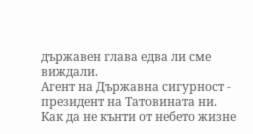държавен глава едва ли сме виждали.
Агент на Държавна сигурност - президент на Татовината ни.
Как да не кънти от небето жизне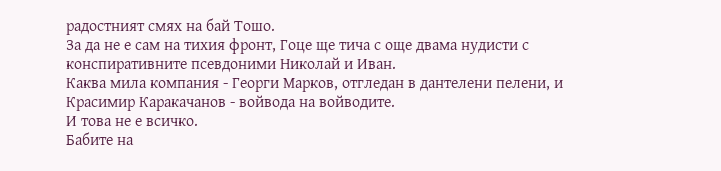радостният смях на бай Тошо.
За да не е сам на тихия фронт, Гоце ще тича с още двама нудисти с конспиративните псевдоними Николай и Иван.
Каква мила компания - Георги Марков, отгледан в дантелени пелени, и Красимир Каракачанов - войвода на войводите.
И това не е всичко.
Бабите на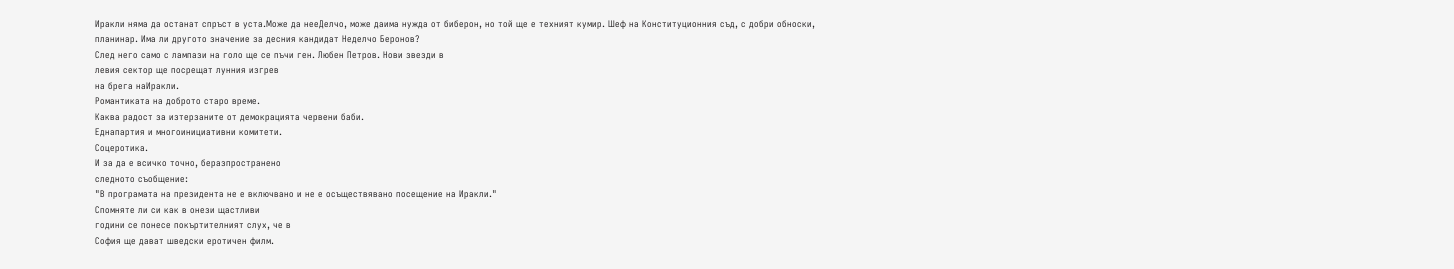Иракли няма да останат спръст в уста.Може да нееДелчо, може даима нужда от биберон, но той ще е техният кумир. Шеф на Конституционния съд, с добри обноски,
планинар. Има ли другото значение за десния кандидат Неделчо Беронов?
След него само с лампази на голо ще се пъчи ген. Любен Петров. Нови звезди в
левия сектор ще посрещат лунния изгрев
на брега наИракли.
Романтиката на доброто старо време.
Каква радост за изтерзаните от демокрацията червени баби.
Еднапартия и многоинициативни комитети.
Соцеротика.
И за да е всичко точно, беразпространено
следното съобщение:
"В програмата на президента не е включвано и не е осъществявано посещение на Иракли."
Спомняте ли си как в онези щастливи
години се понесе покъртителният слух, че в
София ще дават шведски еротичен филм.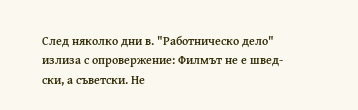След няколко дни в. "Работническо дело"
излиза с опровержение: Филмът не е швед-
ски, а съветски. Не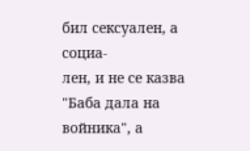бил сексуален, а социа-
лен, и не се казва "Баба дала на войника", а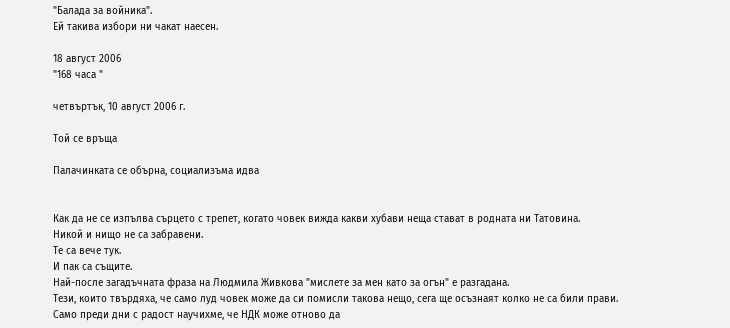"Балада за войника".
Ей такива избори ни чакат наесен.

18 август 2006
"168 часа "

четвъртък, 10 август 2006 г.

Той се връща

Палачинката се обърна, социализъма идва


Как да не се изпълва сърцето с трепет, когато човек вижда какви хубави неща стават в родната ни Татовина.
Никой и нищо не са забравени.
Те са вече тук.
И пак са същите.
Най-после загадъчната фраза на Людмила Живкова "мислете за мен като за огън" е разгадана.
Тези, които твърдяха, че само луд човек може да си помисли такова нещо, сега ще осъзнаят колко не са били прави.
Само преди дни с радост научихме, че НДК може отново да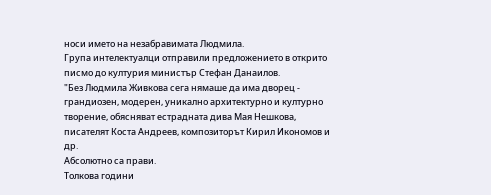носи името на незабравимата Людмила.
Група интелектуалци отправили предложението в открито писмо до културия министър Стефан Данаилов.
"Без Людмила Живкова сега нямаше да има дворец - грандиозен, модерен, уникално архитектурно и културно творение, обясняват естрадната дива Мая Нешкова, писателят Коста Андреев, композиторът Кирил Икономов и др.
Абсолютно са прави.
Толкова години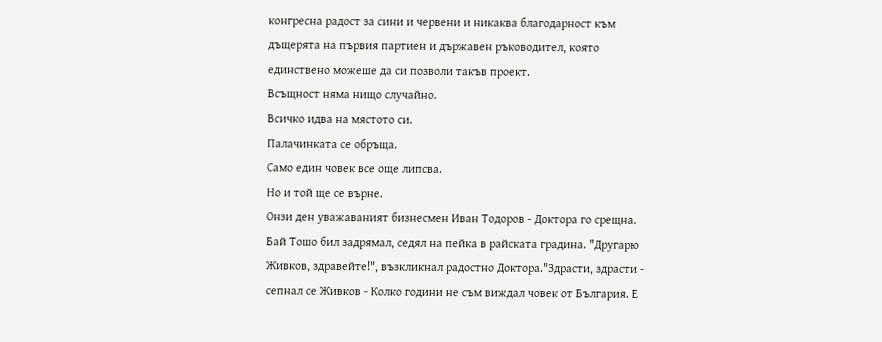конгресна радост за сини и червени и никаква благодарност към дъщерята на първия партиен и държавен ръководител, която единствено можеше да си позволи такъв проект.
Всъщност няма нищо случайно.
Всичко идва на мястото си.
Палачинката се обръща.
Само един човек все още липсва.
Но и той ще се върне.
Онзи ден уважаваният бизнесмен Иван Тодоров - Доктора го срещна. Бай Тошо бил задрямал, седял на пейка в райската градина. "Другарю Живков, здравейте!", възкликнал радостно Доктора."Здрасти, здрасти - сепнал се Живков - Колко години не съм виждал човек от България. Е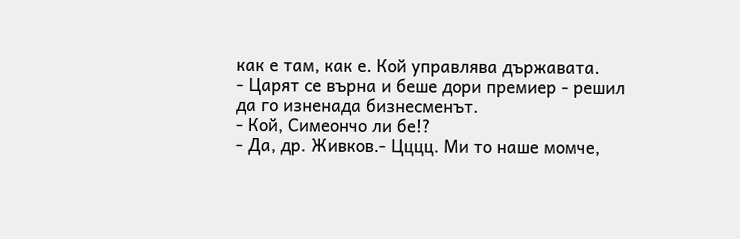как е там, как е. Кой управлява държавата.
- Царят се върна и беше дори премиер - решил да го изненада бизнесменът.
- Кой, Симеончо ли бе!?
- Да, др. Живков.- Цццц. Ми то наше момче,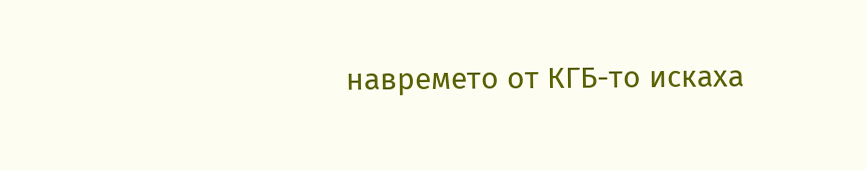навремето от КГБ-то искаха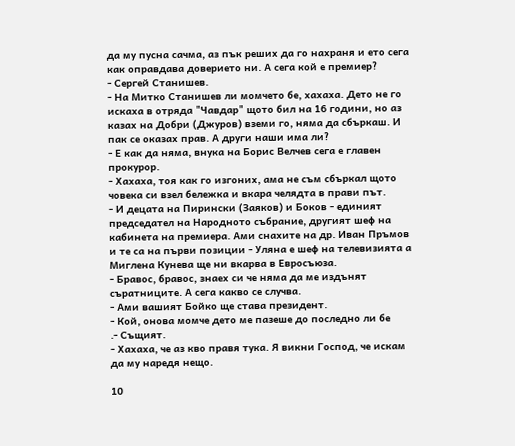да му пусна сачма, аз пък реших да го нахраня и ето сега как оправдава доверието ни. А сега кой е премиер?
- Сергей Станишев.
- На Митко Станишев ли момчето бе, хахаха. Дето не го искаха в отряда "Чавдар" щото бил на 16 години, но аз казах на Добри (Джуров) вземи го, няма да сбъркаш. И пак се оказах прав. А други наши има ли?
- Е как да няма, внука на Борис Велчев сега е главен прокурор.
- Хахаха, тоя как го изгоних, ама не съм сбъркал щото човека си взел бележка и вкара челядта в прави път.
- И децата на Пирински (Заяков) и Боков - единият председател на Народното събрание, другият шеф на кабинета на премиера. Ами снахите на др. Иван Пръмов и те са на първи позиции - Уляна е шеф на телевизията а Миглена Кунева ще ни вкарва в Евросъюза.
- Бравос, бравос, знаех си че няма да ме издънят съратниците. А сега какво се случва.
- Ами вашият Бойко ще става президент.
- Кой, онова момче дето ме пазеше до последно ли бе
.- Същият.
- Хахаха, че аз кво правя тука. Я викни Господ, че искам да му наредя нещо.

10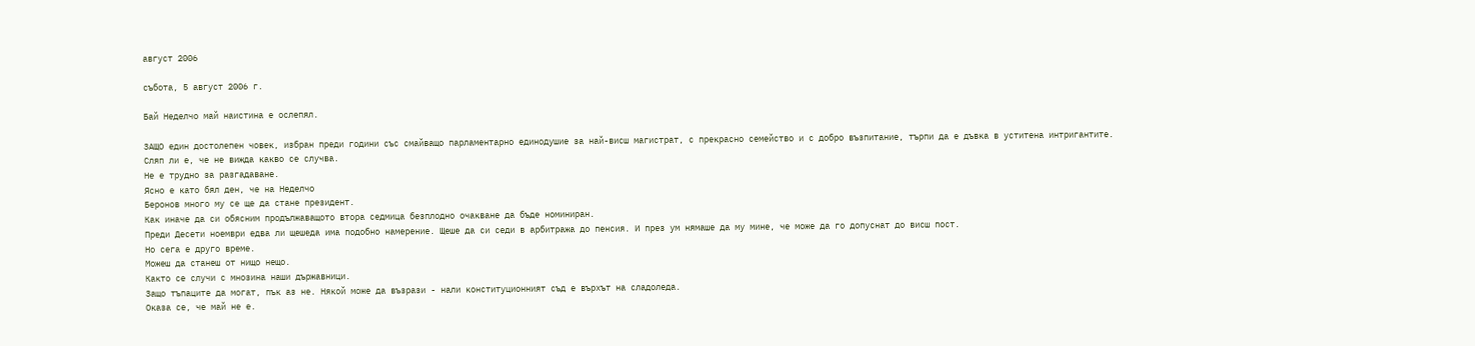август 2006

събота, 5 август 2006 г.

Бай Неделчо май наистина е ослепял.

ЗАЩО един достолепен човек, избран преди години със смайващо парламентарно единодушие за най-висш магистрат, с прекрасно семейство и с добро възпитание, търпи да е дъвка в уститена интригантите.
Сляп ли е, че не вижда какво се случва.
Не е трудно за разгадаване.
Ясно е като бял ден, че на Неделчо
Беронов много му се ще да стане президент.
Как иначе да си обясним продължаващото втора седмица безплодно очакване да бъде номиниран.
Преди Десети ноември едва ли щешеда има подобно намерение. Щеше да си седи в арбитража до пенсия. И през ум нямаше да му мине, че може да го допуснат до висш пост.
Но сега е друго време.
Можеш да станеш от нищо нещо.
Както се случи с мнозина наши държавници.
Защо тъпаците да могат, пък аз не. Някой може да възрази - нали конституционният съд е върхът на сладоледа.
Оказа се, че май не е.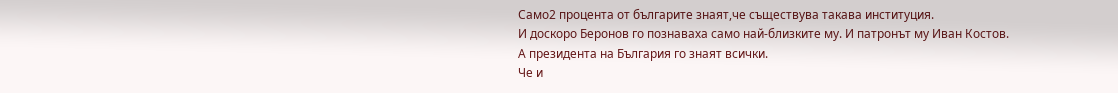Само2 процента от българите знаят,че съществува такава институция.
И доскоро Беронов го познаваха само най-близките му. И патронът му Иван Костов.
А президента на България го знаят всички.
Че и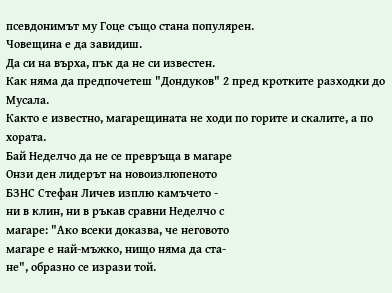псевдонимът му Гоце също стана популярен.
Човещина е да завидиш.
Да си на върха, пък да не си известен.
Как няма да предпочетеш "Дондуков" 2 пред кротките разходки до Мусала.
Както е известно, магарещината не ходи по горите и скалите, а по хората.
Бай Неделчо да не се превръща в магаре
Онзи ден лидерът на новоизлюпеното
БЗНС Стефан Личев изплю камъчето -
ни в клин, ни в ръкав сравни Неделчо с
магаре: "Ако всеки доказва, че неговото
магаре е най-мъжко, нищо няма да ста-
не", образно се изрази той.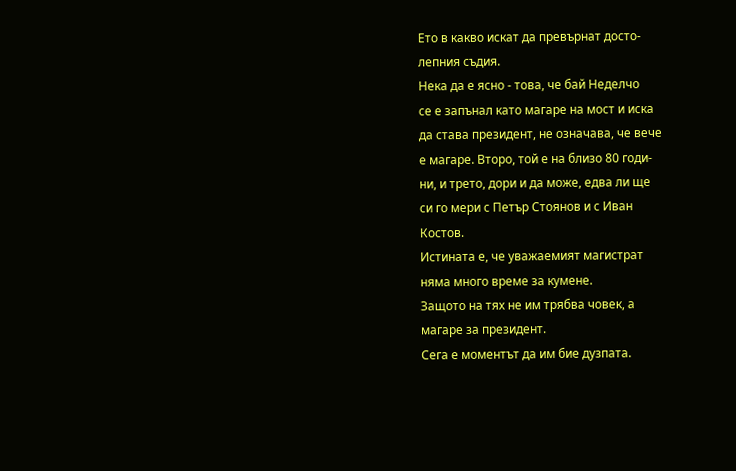Ето в какво искат да превърнат досто-
лепния съдия.
Нека да е ясно - това, че бай Неделчо
се е запънал като магаре на мост и иска
да става президент, не означава, че вече
е магаре. Второ, той е на близо 80 годи-
ни, и трето, дори и да може, едва ли ще
си го мери с Петър Стоянов и с Иван
Костов.
Истината е, че уважаемият магистрат
няма много време за кумене.
Защото на тях не им трябва човек, а
магаре за президент.
Сега е моментът да им бие дузпата.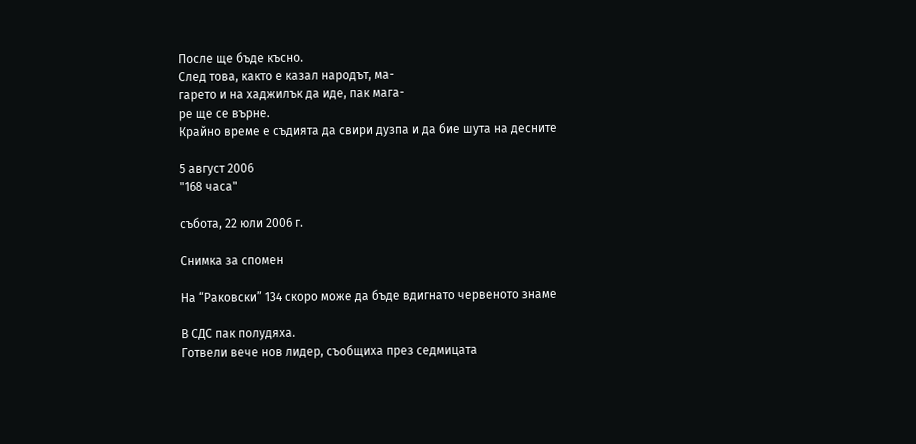После ще бъде късно.
След това, както е казал народът, ма-
гарето и на хаджилък да иде, пак мага-
ре ще се върне.
Крайно време е съдията да свири дузпа и да бие шута на десните

5 август 2006
"168 часа"

събота, 22 юли 2006 г.

Снимка за спомен

На “Раковски” 134 скоро може да бъде вдигнато червеното знаме

В СДС пак полудяха.
Готвели вече нов лидер, съобщиха през седмицата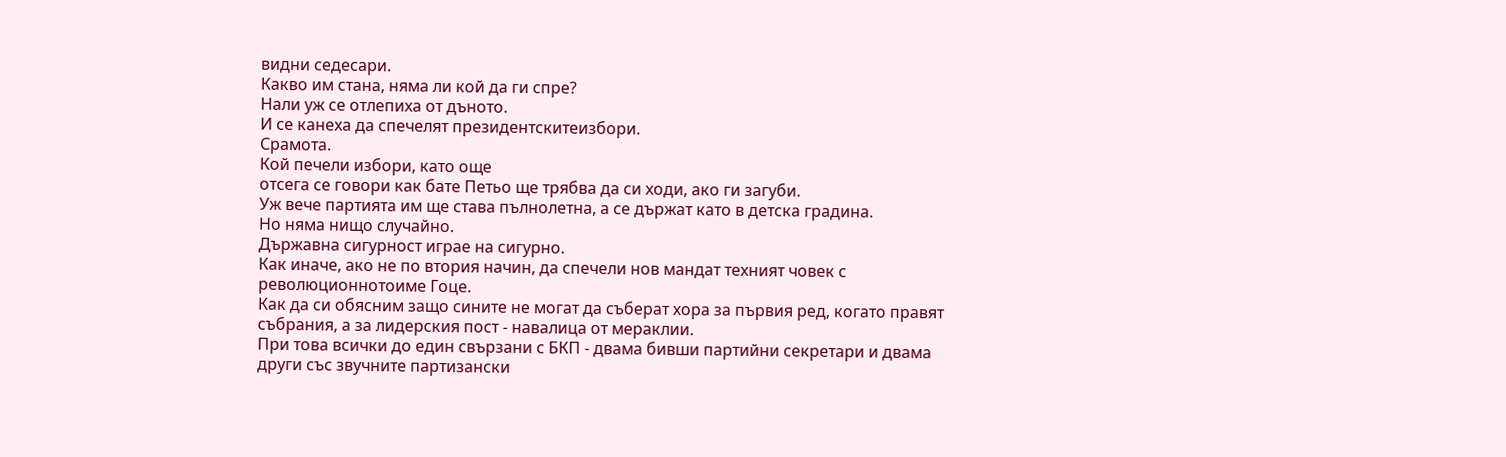видни седесари.
Какво им стана, няма ли кой да ги спре?
Нали уж се отлепиха от дъното.
И се канеха да спечелят президентскитеизбори.
Срамота.
Кой печели избори, като още
отсега се говори как бате Петьо ще трябва да си ходи, ако ги загуби.
Уж вече партията им ще става пълнолетна, а се държат като в детска градина.
Но няма нищо случайно.
Държавна сигурност играе на сигурно.
Как иначе, ако не по втория начин, да спечели нов мандат техният човек с революционнотоиме Гоце.
Как да си обясним защо сините не могат да съберат хора за първия ред, когато правят събрания, а за лидерския пост - навалица от мераклии.
При това всички до един свързани с БКП - двама бивши партийни секретари и двама други със звучните партизански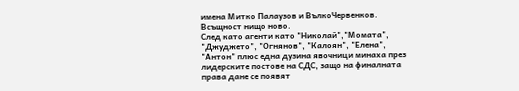имена Митко Палаузов и ВълкоЧервенков.
Всъщност нищо ново.
След като агенти като "Николай","Момата", "Джуджето", "Огнянов", "Калоян", "Елена", "Антон" плюс една дузина явочници минаха през лидерските постове на СДС, защо на финалната права дане се появят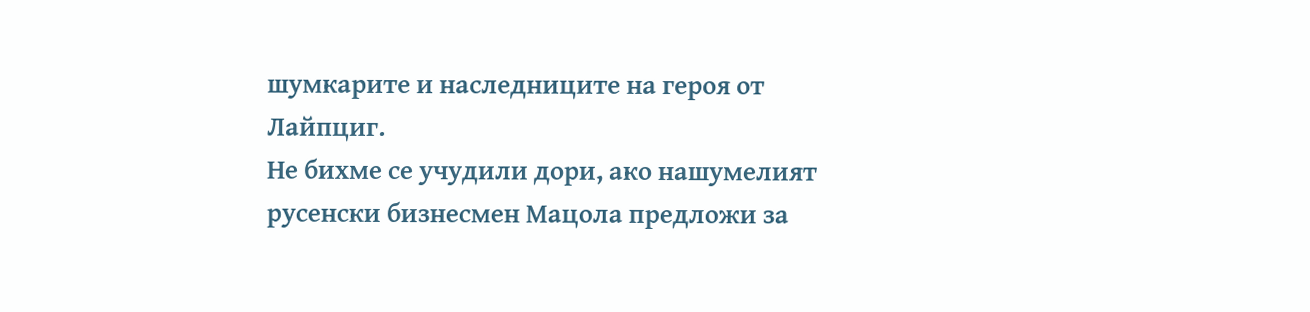шумкарите и наследниците на героя от Лайпциг.
Не бихме се учудили дори, ако нашумелият русенски бизнесмен Мацола предложи за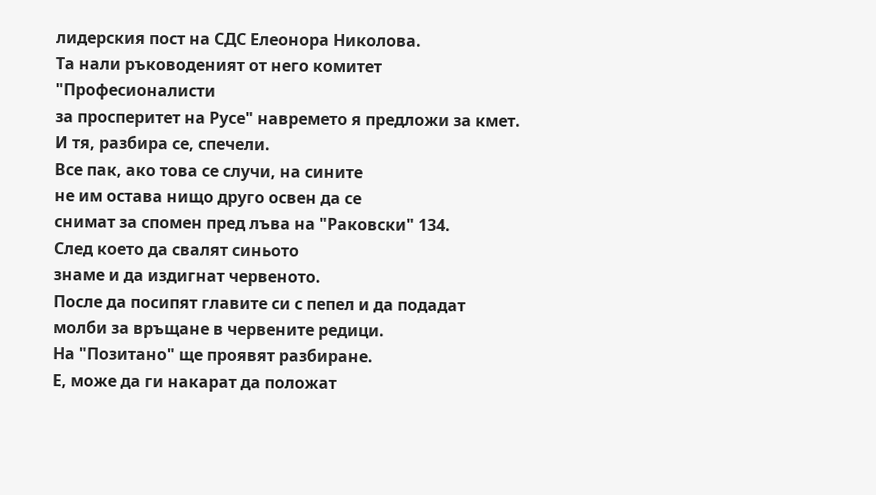лидерския пост на СДС Елеонора Николова.
Та нали ръководеният от него комитет "Професионалисти
за просперитет на Русе" навремето я предложи за кмет.
И тя, разбира се, спечели.
Все пак, ако това се случи, на сините
не им остава нищо друго освен да се
снимат за спомен пред лъва на "Раковски" 134.
След което да свалят синьото
знаме и да издигнат червеното.
После да посипят главите си с пепел и да подадат
молби за връщане в червените редици.
На "Позитано" ще проявят разбиране.
Е, може да ги накарат да положат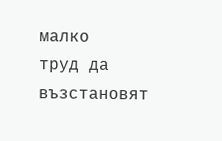малко
труд да възстановят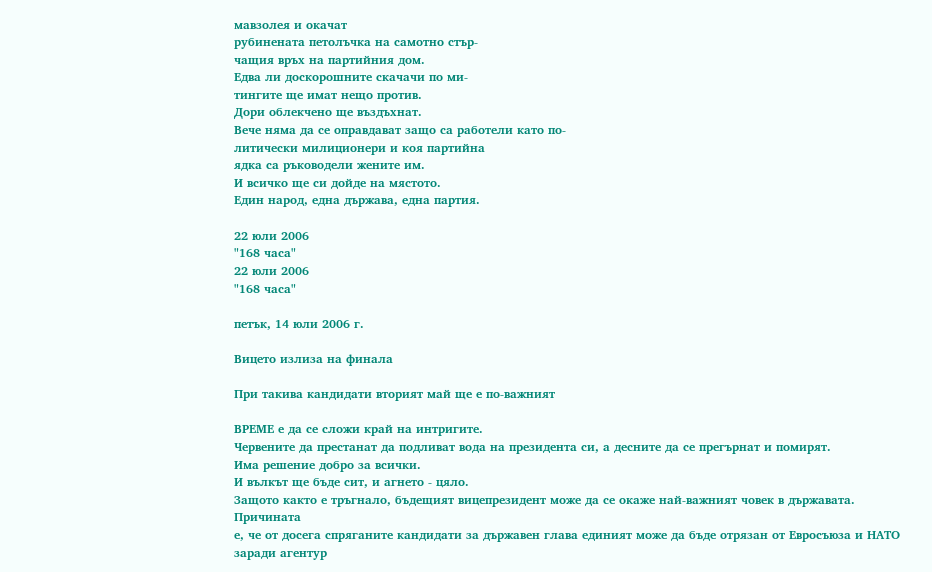мавзолея и окачат
рубинената петолъчка на самотно стър-
чащия връх на партийния дом.
Едва ли доскорошните скачачи по ми-
тингите ще имат нещо против.
Дори облекчено ще въздъхнат.
Вече няма да се оправдават защо са работели като по-
литически милиционери и коя партийна
ядка са ръководели жените им.
И всичко ще си дойде на мястото.
Един народ, една държава, една партия.

22 юли 2006
"168 часа"
22 юли 2006
"168 часа"

петък, 14 юли 2006 г.

Вицето излиза на финала

При такива кандидати вторият май ще е по-важният

ВРЕМЕ е да се сложи край на интригите.
Червените да престанат да подливат вода на президента си, а десните да се прегърнат и помирят.
Има решение добро за всички.
И вълкът ще бъде сит, и агнето - цяло.
Защото както е тръгнало, бъдещият вицепрезидент може да се окаже най-важният човек в държавата. Причината
е, че от досега спряганите кандидати за държавен глава единият може да бъде отрязан от Евросъюза и НАТО заради агентур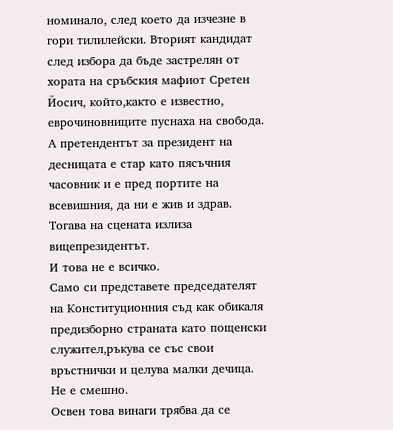номинало, след което да изчезне в гори тилилейски. Вторият кандидат след избора да бъде застрелян от хората на сръбския мафиот Сретен Йосич, който,както е известно, еврочиновниците пуснаха на свобода.
А претендентът за президент на десницата е стар като пясъчния часовник и е пред портите на всевишния, да ни е жив и здрав.
Тогава на сцената излиза вицепрезидентът.
И това не е всичко.
Само си представете председателят на Конституционния съд как обикаля предизборно страната като пощенски служител,ръкува се със свои връстнички и целува малки дечица.
Не е смешно.
Освен това винаги трябва да се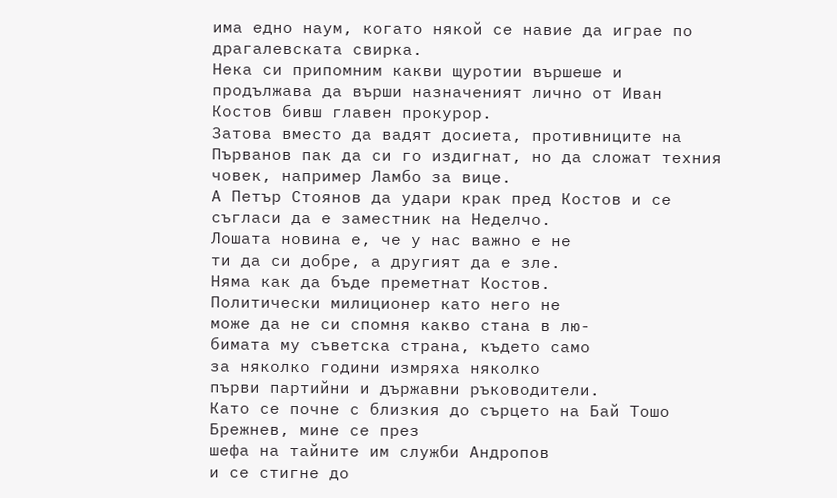има едно наум, когато някой се навие да играе по драгалевската свирка.
Нека си припомним какви щуротии вършеше и продължава да върши назначеният лично от Иван Костов бивш главен прокурор.
Затова вместо да вадят досиета, противниците на Първанов пак да си го издигнат, но да сложат техния човек, например Ламбо за вице.
А Петър Стоянов да удари крак пред Костов и се съгласи да е заместник на Неделчо.
Лошата новина е, че у нас важно е не
ти да си добре, а другият да е зле.
Няма как да бъде преметнат Костов.
Политически милиционер като него не
може да не си спомня какво стана в лю-
бимата му съветска страна, където само
за няколко години измряха няколко
първи партийни и държавни ръководители.
Като се почне с близкия до сърцето на Бай Тошо Брежнев, мине се през
шефа на тайните им служби Андропов
и се стигне до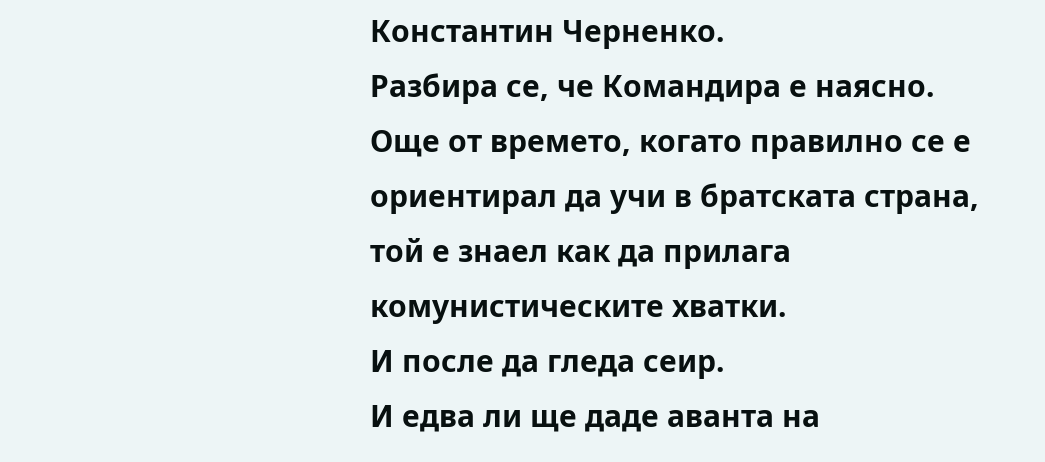Константин Черненко.
Разбира се, че Командира е наясно.
Още от времето, когато правилно се е
ориентирал да учи в братската страна,
той е знаел как да прилага комунистическите хватки.
И после да гледа сеир.
И едва ли ще даде аванта на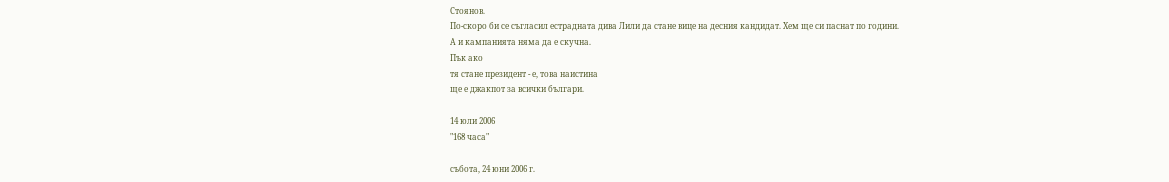Стоянов.
По-скоро би се съгласил естрадната дива Лили да стане вице на десния кандидат. Хем ще си паснат по години.
А и кампанията няма да е скучна.
Пък ако
тя стане президент - е, това наистина
ще е джакпот за всички българи.

14 юли 2006
"168 часа"

събота, 24 юни 2006 г.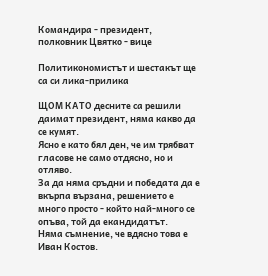Командира - президент, полковник Цвятко - вице

Политикономистът и шестакът ще са си лика-прилика

ЩОМ КАТО десните са решили даимат президент, няма какво да се кумят.
Ясно е като бял ден, че им трябват гласове не само отдясно, но и отляво.
За да няма сръдни и победата да е вкърпа вързана, решението е много просто - който най-много се опъва, той да екандидатът.
Няма съмнение, че вдясно това е Иван Костов.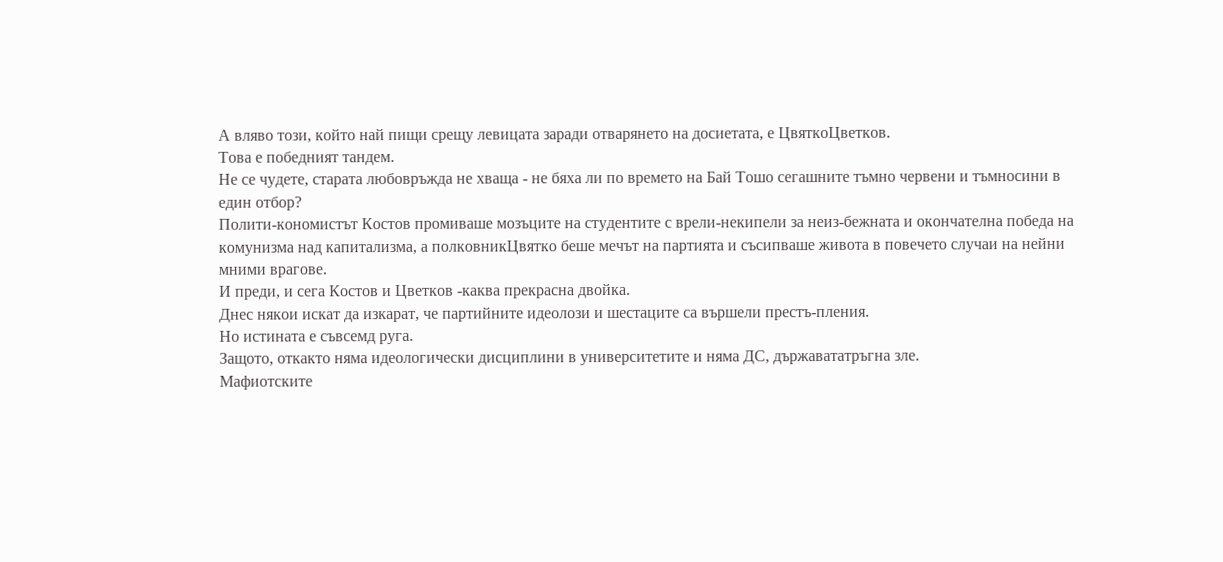А вляво този, който най пищи срещу левицата заради отварянето на досиетата, е ЦвяткоЦветков.
Това е победният тандем.
Не се чудете, старата любовръжда не хваща - не бяха ли по времето на Бай Тошо сегашните тъмно червени и тъмносини в един отбор?
Полити-кономистът Костов промиваше мозъците на студентите с врели-некипели за неиз-бежната и окончателна победа на комунизма над капитализма, а полковникЦвятко беше мечът на партията и съсипваше живота в повечето случаи на нейни мними врагове.
И преди, и сега Костов и Цветков -каква прекрасна двойка.
Днес някои искат да изкарат, че партийните идеолози и шестаците са вършели престъ-пления.
Но истината е съвсемд руга.
Защото, откакто няма идеологически дисциплини в университетите и няма ДС, държавататръгна зле.
Мафиотските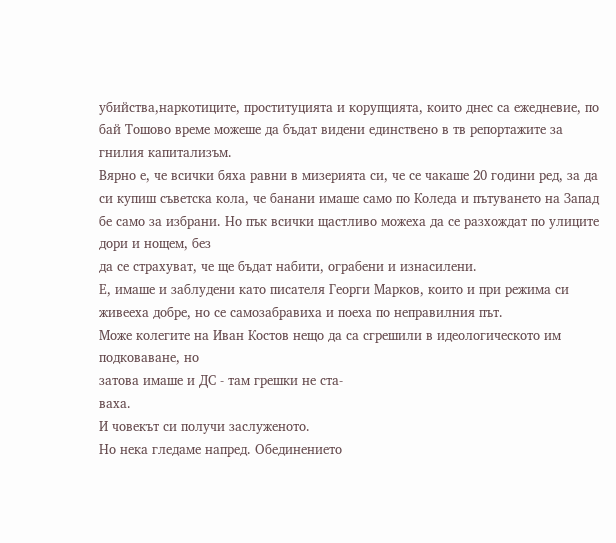убийства,наркотиците, проституцията и корупцията, които днес са ежедневие, по бай Тошово време можеше да бъдат видени единствено в тв репортажите за гнилия капитализъм.
Вярно е, че всички бяха равни в мизерията си, че се чакаше 20 години ред, за да си купиш съветска кола, че банани имаше само по Коледа и пътуването на Запад бе само за избрани. Но пък всички щастливо можеха да се разхождат по улиците дори и нощем, без
да се страхуват, че ще бъдат набити, ограбени и изнасилени.
Е, имаше и заблудени като писателя Георги Марков, които и при режима си
живееха добре, но се самозабравиха и поеха по неправилния път.
Може колегите на Иван Костов нещо да са сгрешили в идеологическото им подковаване, но
затова имаше и ДС - там грешки не ста-
ваха.
И човекът си получи заслуженото.
Но нека гледаме напред. Обединението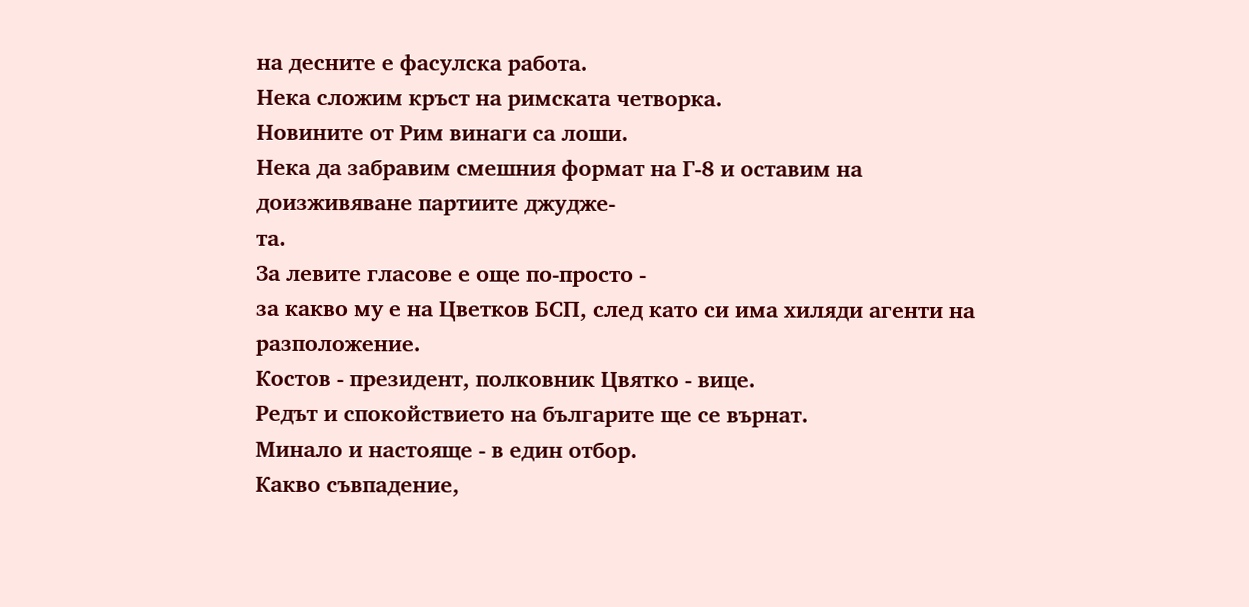на десните е фасулска работа.
Нека сложим кръст на римската четворка.
Новините от Рим винаги са лоши.
Нека да забравим смешния формат на Г-8 и оставим на доизживяване партиите джудже-
та.
За левите гласове е още по-просто -
за какво му е на Цветков БСП, след като си има хиляди агенти на разположение.
Костов - президент, полковник Цвятко - вице.
Редът и спокойствието на българите ще се върнат.
Минало и настояще - в един отбор.
Какво съвпадение,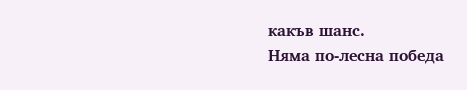какъв шанс.
Няма по-лесна победа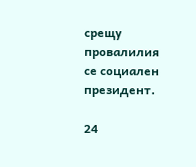срещу провалилия се социален президент.

24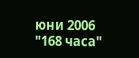юни 2006
"168 часа"